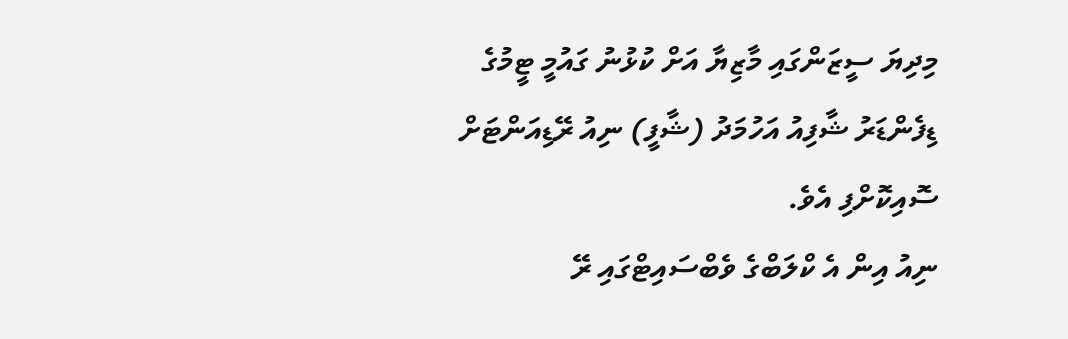މިދިޔަ ސީޒަންގައި މާޒިޔާ އަށް ކުޅުނު ގައުމީ ޓީމުގެ ޑިފެންޑަރު ޝާފިއު އަހުމަދު (ޝާފީ) ނިއު ރޭޑިއަންޓަށް ސޮއިކޮށްފި އެވެ.
ނިއު އިން އެ ކްލަބްގެ ވެބްސައިޓްގައި ރޭ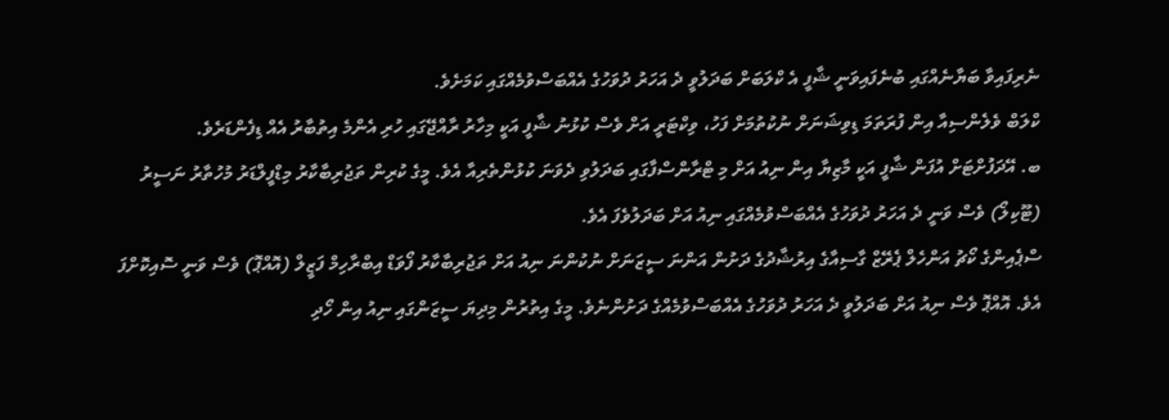ނެރިފައިވާ ބަޔާނެއްގައި ބުނެފައިވަނީ ޝާފީ އެ ކްލަބަށް ބަދަލުވީ ދެ އަހަރު ދުވަހުގެ އެއްބަސްވުމެއްގައި ކަމަށެވެ.
ކްލަބް ވެލެންސިއާ އިން ފުރަތަމަ ޑިވިޝަނަށް ނުކުތުމަށް ފަހު، ވިކްޓަރީ އަށް ވެސް ކުޅުނު ޝާފީ އަކީ މިހާރު ރާއްޖޭގައި ހުރި އެންމެ އިތުބާރު އެއް ޑިފެންޑަރެވެ.
ބ. އޭދަފުށްޓަށް އުފަން ޝާފީ އަކީ މާޒިޔާ އިން ނިއު އަށް މި ޓްރާންސްފާގައި ބަދަލުވި ދެވަނަ ކުޅުންތެރިއާ އެވެ. މީގެ ކުރިން ތަޖުރިބާކާރު މިޑްފީލްޑަރު މުހުތާރު ނަސީރު (ޓޫކިލޯ) ވެސް ވަނީ ދެ އަހަރު ދުވަހުގެ އެއްބަސްވުމެއްގައި ނިއު އަށް ބަދަލުވެފަ އެވެ.
ސްޕެއިންގެ ކޯޗު އަންހެލް ޕެރޭޒް ގާސިއާގެ އިރުޝާދުގެ ދަށުން އަންނަ ސީޒަނަށް ނުކުންނަ ނިއު އަށް ތަޖުރިބާކާރު ފޯވަޑް އިބްރާހިމް ފަޒީލް (އޮއްޕޮ) ވެސް ވަނީ ސޮއިކޮށްފަ އެވެ. އޮއްޕޮ ވެސް ނިއު އަށް ބަދަލުވީ ދެ އަހަރު ދުވަހުގެ އެއްބަސްވުމެއްގެ ދަށުންނެވެ. މީގެ އިތުރުން މިދިޔަ ސީޒަންގައި ނިއު އިން ހޯދި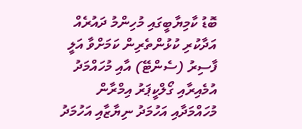ބޮޑު ކާމިޔާބީގައި މުހިންމު ދައުރެއް އަދާކުރި ކުޅުންތެރިން ކަމަށްވާ އަލީ ފާސިރު (ސެންޓޭ) އާއި މުހައްމަދު އުމެއިރާއި ގޯލްކީޕަރު އިމްރާން މުހައްމަދާއި އަހުމަދު ނިޔާޒާއި އަހުމަދު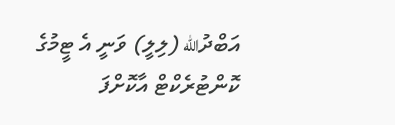އަބްދުالله (ލިލީ) ވަނީ އެ ޓީމުގެ ކޮންޓުރެކްޓް އާކޮށްފަ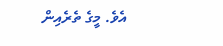އެވެ. މީގެ ތެރެއިން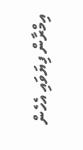އިމްރާން ފިޔަވައި އެހެން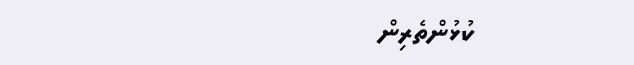ކުޅުންތެރިން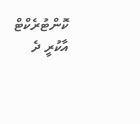ކޮންޓުރެކްޓް އާކުރީ ދެ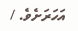އަހަރަށެވެ. /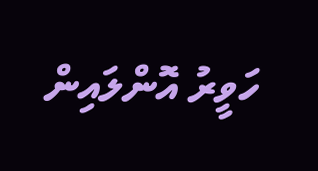ހަވީރު އޮންލައިން